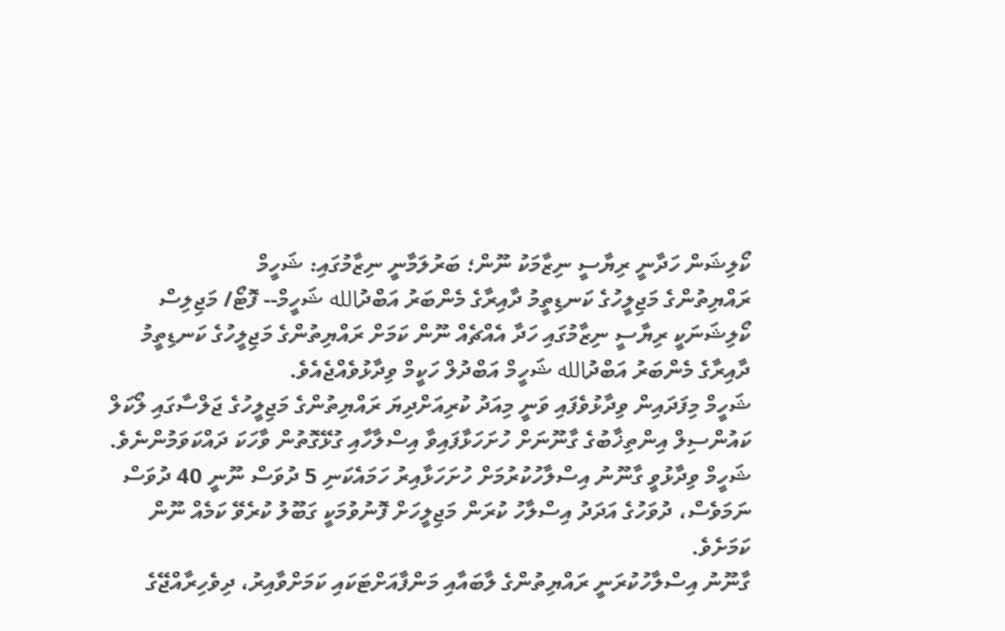ކޯލިޝަން ހަދާނީ ރިޔާސީ ނިޒާމަކު ނޫން؛ ބަރުލަމާނީ ނިޒާމުގައި: ޝަހީމް
ރައްޔިތުންގެ މަޖިލީހުގެ ކަނޑިތީމު ދާއިރާގެ މެންބަރު އަބްދުالله ޝަހީމް-- ފޮޓޯ/ މަޖިލިސް
ކޯލިޝަނަކީ ރިޔާސީ ނިޒާމުގައި ހަދާ އެއްޗެއް ނޫން ކަމަށް ރައްޔިތުންގެ މަޖިލީހުގެ ކަނޑިތީމު ދާއިރާގެ މެންބަރު އަބްދުالله ޝަހީމް އަބްދުލް ހަކީމް ވިދާޅުވެއްޖެއެވެ.
ޝަހީމް މިފަދައިން ވިދާޅުވެފައި ވަނީ މިއަދު ކުރިއަށްދިޔަ ރައްޔިތުންގެ މަޖިލީހުގެ ޖަލްސާގައި ލޯކަލް ކައުންސިލް އިންތިޚާބުގެ ގާނޫނަށް ހުށަހަޅާފައިވާ އިސްލާހާއި ގުޅޭގޮތުން ވާހަކަ ދައްކަވަމުންނެވެ.
ޝަހީމް ވިދާޅުވީ ގާނޫނު އިސްލާހުކުރުމަށް ހުށަހަޅާއިރު ހަމައެކަނި 5 ދުވަސް ނޫނީ 40 ދުވަސް ނަމަވެސް، ދުވަހުގެ އަދަދު އިސްލާހު ކުރަން މަޖިލީހަށް ފޮނުވުމަކީ ގަބޫލު ކުރެވޭ ކަމެއް ނޫން ކަމަށެވެ.
ގާނޫނު އިސްލާހުކުރަނީ ރައްޔިތުންގެ ލާބައާއި މަންފާއަށްޓަކައި ކަމަށްވާއިރު، ދިވެހިރާއްޖޭގެ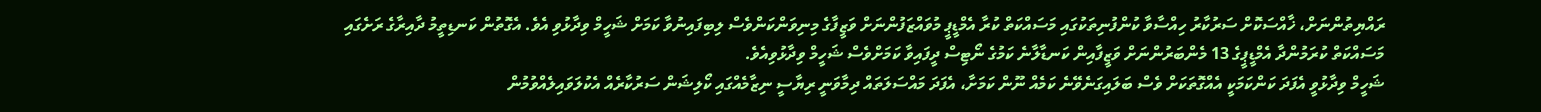ރައްޔިތުންނަށް، ޚާއްސަކޮށް ސަރުކާރު ހިއްސާވާ ކުންފުނިތަކުގައި މަސައްކަތް ކުރާ އެމްޑީޕީ މުވައްޒަފުންނަށް ވަޒީފާގެ މިނިވަންކަންވެސް ލިބިފައިނުވާ ކަމަށް ޝަހީމް ވިދާޅުވި އެވެ. އެގޮތުން ކަނޑިތީމު ދާއިރާގެ ރަށެގައި މަސައްކަތް ކުރަމުންދާ އެމްޑީޕީގެ 13 މެންބަރުންނަށް ވަޒީފާއިން ކަނޑާލާނެ ކަމުގެ ނޯޓިސް ދީފައިވާ ކަމަށްވެސް ޝަހީމް ވިދާޅުވިއެވެ.
ޝަހީމް ވިދާޅުވީ އެފަދަ ކަންކަމަކީ އެއްގޮތަކަށް ވެސް ބަލައިގަނެވޭނެ ކަމެއް ނޫން ކަމަށާ، އެފަދަ މައްސަލަތައް ދިމާވަނީ ރިޔާސީ ނިޒާމެއްގައި ކޯލިޝަން ސަރުކާރެއް އެކުލަވައިލެއްވުމުން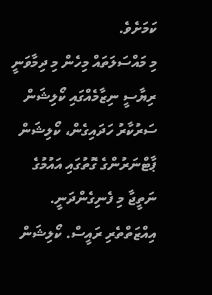ކަމަށެވެ.
މި މައްސަލަތައް މިހެން މި ދިމާވަނީ ރިޔާސީ ނިޒާމެއްގައި ކޯލިޝަން ސަރުކާރު ހަދައިގެން، ކޯލިޝަން ޕާޓްނަރުންގެ ގޮތުގައި އައުމުގެ ނަތީޖާ މި ފެނިގެންދަނީ. އިއްޒަތްތެރި ރައީސް. ކޯލިޝަން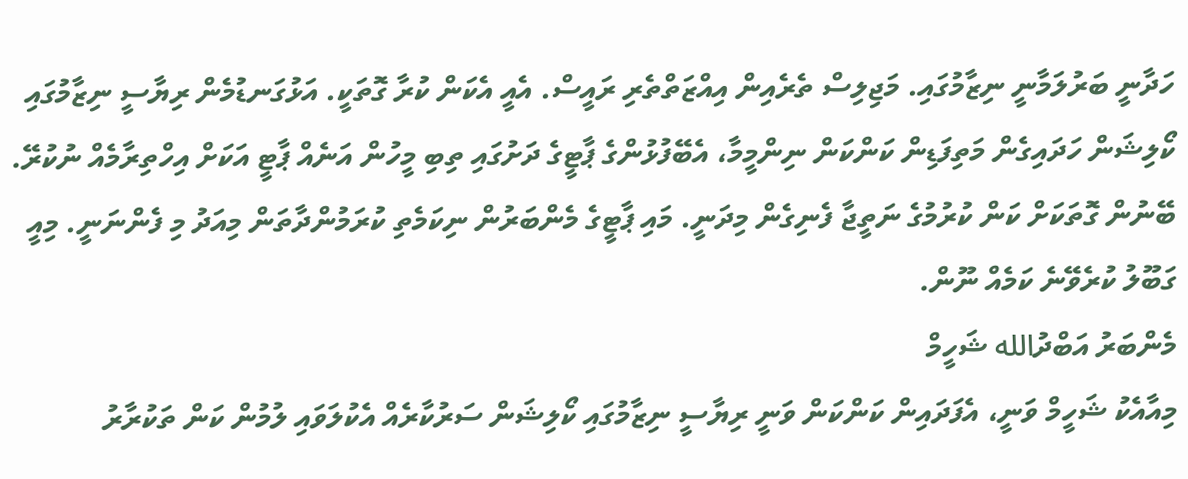ހަދާނީ ބަރުލަމާނީ ނިޒާމުގައި. މަޖިލިސް ތެރެއިން އިއްޒަތްތެރި ރައީސް. އެއީ އެކަން ކުރާ ގޮތަކީ. އަޅުގަނޑުމެން ރިޔާސީ ނިޒާމުގައި ކޯލިޝަން ހަދައިގެން މަތިފަޑިން ކަންކަން ނިންމީމާ، އެބޭފުޅުންގެ ޕާޓީގެ ދަށުގައި ތިބި މީހުން އަނެއް ޕާޓީ އަކަށް އިހްތިރާމެއް ނުކުރޭ. ބޭނުން ގޮތަކަށް ކަން ކުރުމުގެ ނަތީޖާ ފެނިގެން މިދަނީ. މައި ޕާޓީގެ މެންބަރުން ނިކަމެތި ކުރަމުންދާތަން މިއަދު މި ފެންނަނީ. މިއީ ގަބޫލު ކުރެވޭނެ ކަމެއް ނޫން.
މެންބަރު އަބްދުالله ޝަހީމް
މިއާއެކު ޝަހީމް ވަނީ، އެފަދައިން ކަންކަން ވަނީ ރިޔާސީ ނިޒާމުގައި ކޯލިޝަން ސަރުކާރެއް އެކުލަވައި ލުމުން ކަން ތަކުރާރު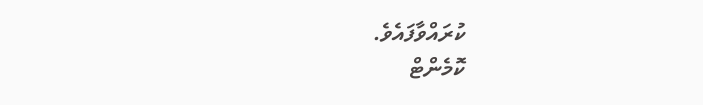ކުރައްވާފައެވެ.
ކޮމެންޓް